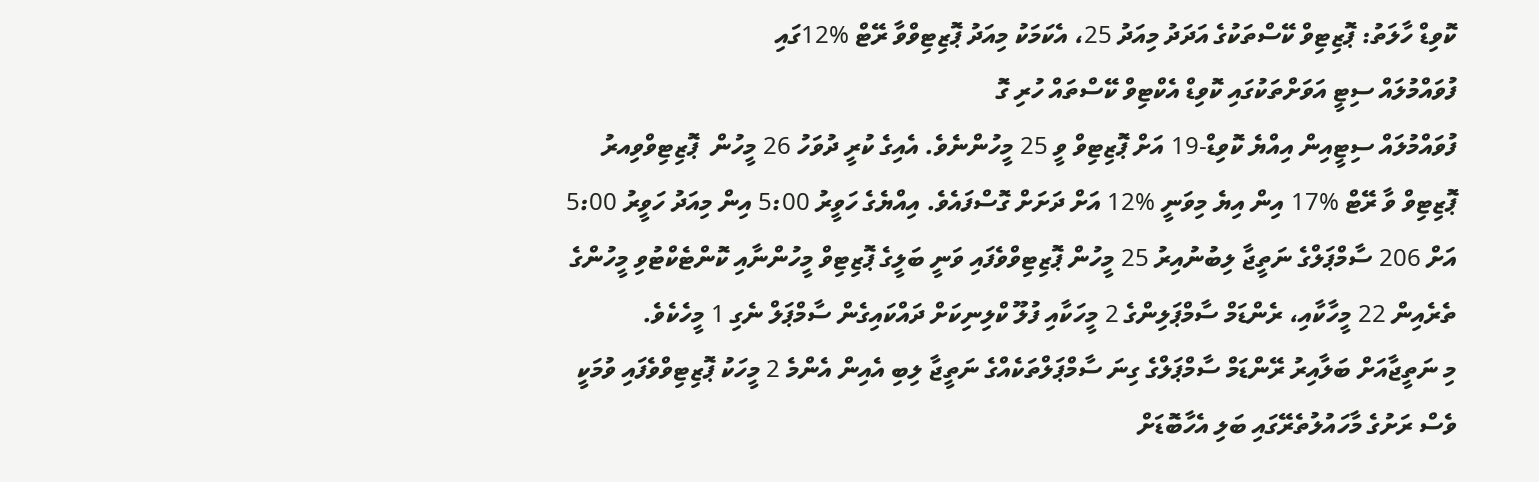ކޮވިޑް ހާލަތު: ޕޮޒިޓިވް ކޭސްތަކުގެ އަދަދު މިއަދު 25، އެކަމަކު މިއަދު ޕޮޒިޓިވްވާ ރޭޓް %12ގައި
ފުވައްމުލައް ސިޓީ އަވަށްތަކުގައި ކޮވިޑް އެކްޓިވް ކޭސްތައް ހުރި ގޮ
ފުވައްމުލައް ސިޓީއިން އިއްޔެ ކޮވިޑް-19 އަށް ޕޮޒިޓިވް ވީ 25 މީހުންނެވެ. އެއިގެ ކުރީ ދުވަހު 26 މީހުން  ޕޮޒިޓިވްވިއރު ޕޮޒިޓިވް ވާ ރޭޓް %17 އިން އިޔެ މިވަނީ %12 އަށް ދަށަށް ގޮސްފައެވެ. އިއްޔެގެ ހަވީރު 5:00 އިން މިއަދު ހަވީރު 5:00 އަށް 206 ސާމްޕަލްގެ ނަތީޖާ ލިބުނުއިރު 25 މީހުން ޕޮޒިޓިވްވެފައި ވަނީ ބަލީގެ ޕޮޒިޓިވް މީހުންނާއި ކޮންޓެކްޓުވި މީހުންގެ ތެރެއިން 22 މީހާކާއި، ރެންޑަމް ސާމްޕަލިންގެ 2 މީހަކާއި ފުލޫ ކްލިނިކަށް ދައްކައިގެން ސާމްޕަލް ނެގި 1 މީހެކެވެ.
މި ނަތީޖާއަށް ބަލާއިރު ރޭންޑަމް ސާމްޕަލްގެ ގިނަ ސާމްޕަލްތަކެއްގެ ނަތީޖާ ލިބި އެއިން އެންމެ 2 މީހަކު ޕޮޒިޓިވްވެފައި ވުމަކީ ވެސް ރަށުގެ މާހައުލުތެރޭގައި ބަލި އެހާބޮޑަށް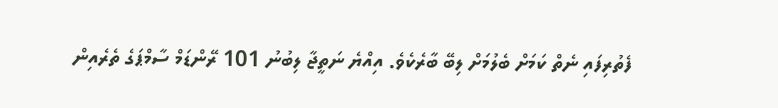ފެތުރިފައި ނެތް ކަމަށް ބެލުމަށް ލިބޭ ބާރެކެވެ. އިއްޔެ ނަތީޖާ ލިބުނު 101 ރޭންޑަމް ސާމްޕަގެ ތެރެއިން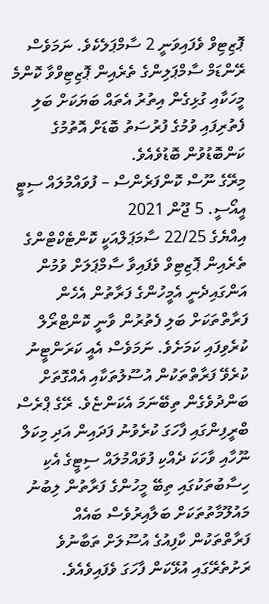ޕޮޒިޓިވް ވެފައިވަނީ 2 ސާމްޕަލެކެވެ. ނަމަވެސް ރޭންޑަމް ސާމްޕަލިންގެ ތެރެއިން ޕޮޒިޓިވްވާ ކޮންމެ މީހަކާއި ގުޅިގެން އިތުރު އެތައް ބަޔަކަށް ބަލި ފެތުރިފައި ވުމުގެ ފުރުސަތު ބޮޑަށް އޮތުމުގެ ކަންބޮޑުވުން ބޮޑުވެއެވެ.
މިރޭގެ ނޫސް ކޮންފަރެންސް – ފުވައްމުލައް ސިޓީ އީއޯސީ. 5 ޖޫން 2021
އިއްޔެގެ 22/25 ސާމަޕަލްއަކީ ކޮންޓެކްޓްންގެ ތެރެއިން ޕޮޒިޓިވް ވެފައިވާ ސާމްޕަލަށް ވުމުން އަންގައިދެނީ އެމީހުންގެ ފަރާތުން އެހެން ފަރާތްތަކަށް ބަލި ފެތުރުން ވާނީ ކޮންޓްރޯލް ކުރެވިފައި ކަމަށެވެ. ނަމަވެސް އެއީ ކަރަންޓީނު ކުރެވޭ ފަރާތްތަކުން އުސޫލުތަކާއި އެއްގޮތަށް ބަންދުވެގެން ތިބޭނަމަ އެކަންޏެވެ. ރޭގެ ޕްރެސް ބްރީފިންގައި ފާހަގަ ކުރެވުނު ފަދައިން އަދި މިކަލް ނޫހާއި ވާހަކަ ދެއްކި ފުވައްމުލައް ސިޓީގެ އެކި ހިސާބުތަކުގައި ތިބޭ މީހުންގެ ފަރާތުން ލިބުނު މައުލޫމާތުތަކަށް ބަލާއިރުވެސް ބައެއް ފަރާތްތަކުން ކާފިއުގެ އުސޫލަށް ތަބާނުވެ ރަށުތެރޭގައި އުޅޭކަން ފާހަގަ ވެފައިވެއެވެ.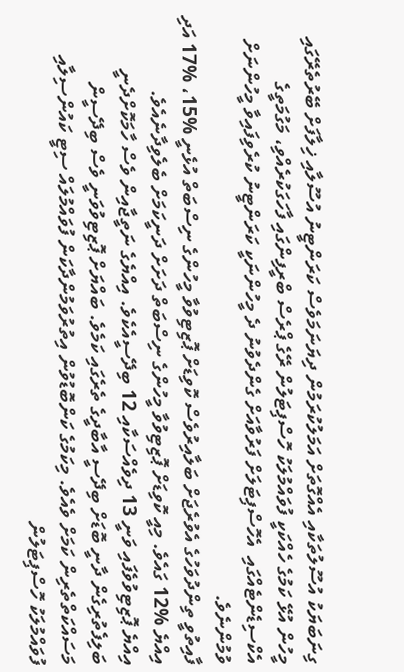ގިނަބަޔަކު އުސޫލުތަކާއި އެއްގޮތަށް އަމަލުކުރަމުން ދިޔަނަމަވެސް ކަރަންޓީނު އުސޫލާއި ޚިލާފަށް ބޭރުތެރޭގައި މީހުން އުޅޭ ކަމުގެ ހެއްކަކީ ފުވައްމުލަކު ހޮސްޕިޓަލުން ރޭގެ ޕްރެސް ބްރީފިންގައި ފާހަގަކުރެއްވި، މަގުމަތީގެ އެކްސިޑެންޓެއްގައި  އެހޮސްޕިޓަލަށް ފަރުވާއަށް ގެންދެވުނު ދެ މީހުންނަކީ ކަރަންޓީނު ކުރެވިފައިވާ މީހުންނަށް ވުމުންނެވެ.
ފާއިތުވީ ތިންދުވަހުގެ އެވުރެޖަށް ބަލާއިރުވެސް ކޮވިޑަށް ޕޮޒިޓިވުވާ މީހުންގެ ނިސްބަތް އުޅެނީ %15، %17 އަދި އިއްޔެ %12 ގައެވެ. މިއީ ކޮވިޑަށް ޕޮޒިޓިވުވާ މީހުންގެ ނިސްބަތް ދަށަށް ދަނީކަމަށް ބެލެވިދާނެއެވެ.
އިއްޔެ ޕޮޒިޓިވުވެފައި ވަނީ 13 ދިވެއްސަކާއި 12 ބިދޭސީއެކެވެ. އިއްޔެގެ ނަތީޖާއިން ވެސް ހާމަކޮށްދެނީ ބަލިފެތުރިގެން ދާނީ ބޮޑަށް ބިދޭސީ އާބާދީގެ ތެރެގައި ކަމެވެ. ބައްޔަށް ޕޮޒިޓިވުވަނީ ވެސް ބިދޭސީން މަސައްކަތްތެރިން ކަމަށް ވެއެވެ. މިކަމުގެ ކަންބޮޑުވުން އިތުރުވަމުންދާކަން ފުވައްމުލައް ސިޓީ ކައުންސިލާއި ފުވައްމުލަކު ހޮސްޕިޓަލުން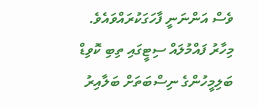ވެސް އަންނަނީ ފާހަގަކުރައްވައެވެ. މިހާރު ފައްމުލައް ސިޓީގައި ތިބި ކޮވިޑް ބަލިމީހުންގެ ނިސްބަތަށް ބަލާއިރު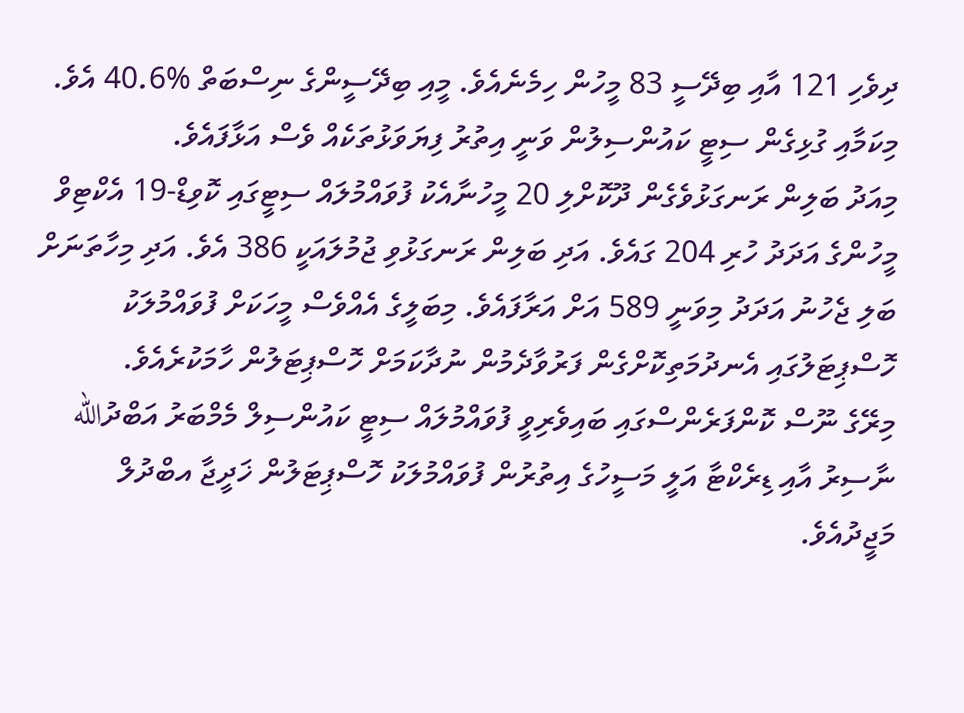ދިވެހި 121 އާއި ބިދޭސީ 83 މީހުން ހިމެނެއެވެ. މީއި ބިދޭސީންގެ ނިސްބަތް %40.6 އެވެ.
މިކަމާއި ގުޅިގެން ސިޓީ ކައުންސިލުން ވަނީ އިތުރު ފިޔަވަޅުތަކެއް ވެސް އަޅާފައެވެ.
މިއަދު ބަލިން ރަނގަޅުވެގެން ދޫކޮށްލި 20 މީހުނާއެކު ފުވައްމުލައް ސިޓީގައި ކޮވިޑް-19 އެކްޓިވް މީހުންގެ އަދަދު ހުރި 204 ގައެވެ. އަދި ބަލިން ރަނގަޅުވި ޖުމުލައަކީ 386 އެވެ. އަދި މިހާތަނަށް ބަލި ޖެހުނު އަދަދު މިވަނީ 589 އަށް އަރާފައެވެ. މިބަލީގެ އެއްވެސް މީހަކަށް ފުވައްމުލަކު ހޮސްޕިޓަލުގައި އެނދުމަތިކޮށްގެން ފަރުވާދެމުން ނުދާކަމަށް ހޮސްޕިޓަލުން ހާމަކުރެއެވެ.
މިރޭގެ ނޫސް ކޮންފަރެންސްގައި ބައިވެރިވީ ފުވައްމުލައް ސިޓީ ކައުންސިލް މެމްބަރު އަބްދުالله ނާސިރު އާއި ޑިރެކްޓާ އަލީ މަސީހުގެ އިތުރުން ފުވައްމުލަކު ހޮސްޕިޓަލުން ޚަދީޖާ އބްދުލް މަޖީދުއެވެ.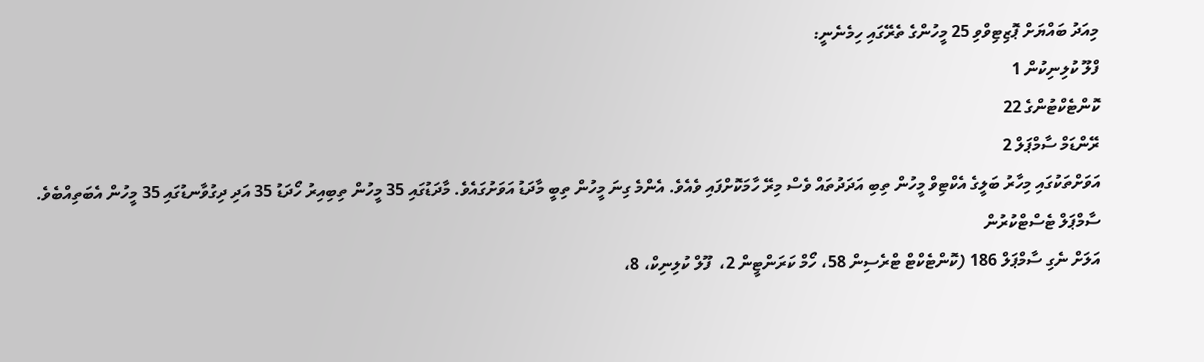މިއަދު ބައްޔަށް ޕޮޒިޓިވްވި 25 މީހުންގެ ތެރޭގައި ހިމެނެނީ:
ފްލޫ ކުލިނިކުން 1
ކޮންޓެކްޓުންގެ 22
ރޭންޑަމް ސާމްޕަލް 2
އަވަށްތަކުގައި މިހާރު ބަލީގެ އެކްޓިވް މީހުން ތިބި އަދަދުތައް ވެސް މިރޭ ހާމަކޮށްފައި ވެއެވެ. އެންމެ ގިނަ މީހުން ތިބީ މާދަޑު އަވަށުގައެވެ. މާދަޑުގައި 35 މީހުން ތިބިއިރު ހޯދަޑު 35 އަދި ދިގުވާނޑުގައި 35 މީހުން އެބަތިއްބެވެ.
ސާމްޕަލް ޓެސްޓްކުރުން
އަލަށް ނެގި ސާމްޕަލް 186 (ކޮންޓެކްޓް ޓްރެސިން 58، ހޯމް ކަރަންޓީން 2،  ފޫލް ކުލިނިކް، 8،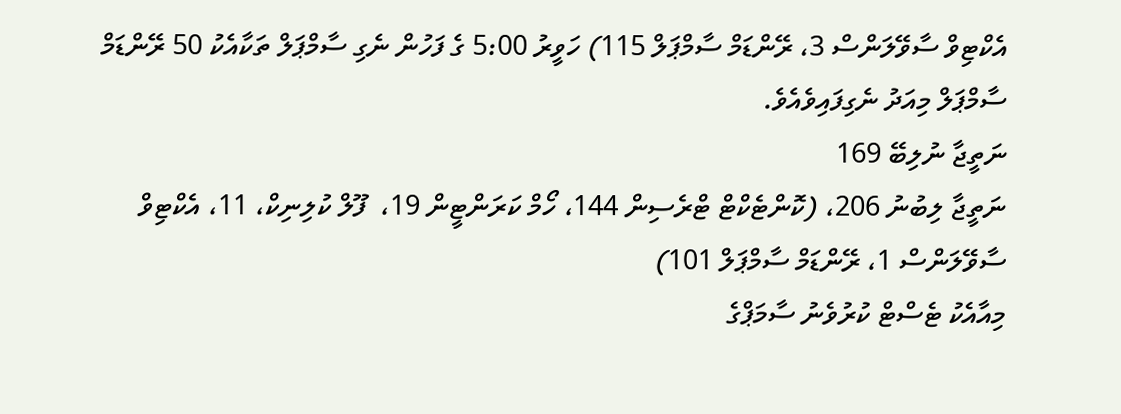އެކްޓިވް ސާވޭލަންސް 3، ރޭންޑަމް ސާމްޕަލް 115) ހަވީރު 5:00 ގެ ފަހުން ނެގި ސާމްޕަލް ތަކާއެކު 50 ރޭންޑަމް ސާމްޕަލް މިއަދު ނެގިފައިވެއެވެ.
ނަތީޖާ ނުލިބޭ 169
ނަތީޖާ ލިބުނު 206، (ކޮންޓެކްޓް ޓްރެސިން 144، ހޯމް ކަރަންޓީން 19،  ފޫލް ކުލިނިކް، 11، އެކްޓިވް ސާވޭލަންސް 1، ރޭންޑަމް ސާމްޕަލް 101)
މިއާއެކު ޓެސްޓް ކުރުވެނު ސާމަޕްގެ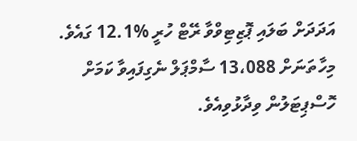އަދަދަށް ބަލައި ޕޮޒިޓިވްވާ ރޭޓް ހުރީ %12.1 ގައެވެ.
މިހާތަނަށް 13،088 ސާމްޕަލް ނެގިފައިވާ ކަމަށް ހޮސްޕިޓަލުން ވިދާޅުވިއެވެ.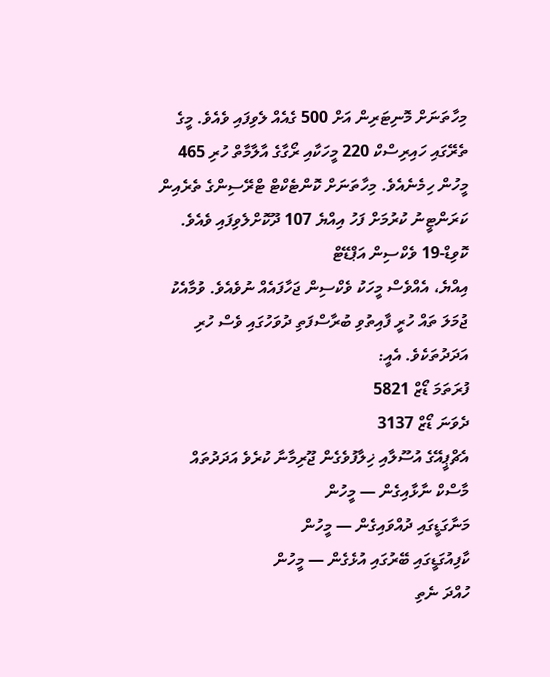މިހާތަނަށް މޮނިޓަރިން އަށް 500 ގެއެއް ލެވިފައި ވެއެވެ. މީގެ ތެރޭގައި ހައިރިސްކް 220 މީހަކާއި ރޯގާގެ އާލާމާތް ހުރި 465 މީހުން ހިމެނެއެވެ. މިހާތަނަށް ކޮންޓެކްޓް ޓްރޭސިންގެ ތެރެއިން ކަރަންޓީނު ކުރުމަށް ފަހު އިއްޔެ 107 ދޫކޮށްލެވިފައި ވެއެވެ.
ކޮވިޑް-19 ވެކްސިން އަޕްޑޭޓް
އިއްޔެ، އެއްވެސް މީހަކު ވެކްސިން ޖަހާފައެއް ނުވެއެވެ. ވުމާއެކު ޖުމަލަ ތައް ހުރީ ފާއިތުވި ބުރާސްފަތި ދުވަހުގައި ވެސް ހުރި އަދަދުތަކެވެ. އެއީ:
ފުރަތަމަ ޑޯޒް 5821
ދެވަނަ ޑޯޒް 3137
އެޗްޕީއޭގެ އުސޫލާއި ޚިލާފުވެގެން ޖޫރިމާނާ ކުރެވެ އަދަދުތައް
މާސްކް ނާޅާއިގެން — މީހުން
މަނާގަޑީގައި ދުއްވައިގެން — މީހުން
ކާފިއުގަޑީގައި ބޭރުގައި އުޅެގެން — މީހުން
ހުއްދަ ނެތި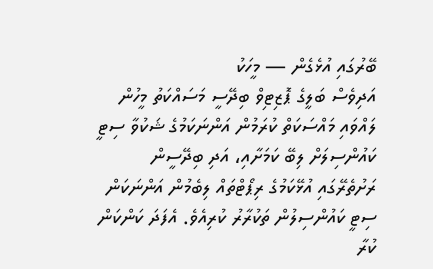ބޭރުގައި އުޅެގެން — މީހަކު
އަދިވެސް ބަލީގެ ޕޮޒިޓިވް ބިދޭސީ މަސައްކަތު މީހުން ލައްވައި މައްސަކަތް ކުރަމުން އަންނަކަމުގެ ޝަކުވާ ސިޓީ ކައުންސިލަށް ލިބޭ ކަމަށާއި، އަދި ބިދޭސީން ރަށުތެރޭގައި އުޅޭކަމުގެ ރިޕޯޓްތައް ލިބެމުން އަންނަކަން ސިޓީ ކައުންސިލުން ތަކުރާރު ކުރިއެވެ. އެފަދަ ކަންކަން ކުރާ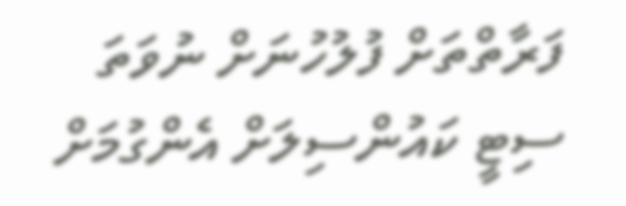ފަރާތްތަށް ފުލުހުނަށް ނުވަތަ ސިޓީ ކައުންސިލަށް އެންގުމަށް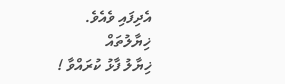އެދިފައި ވެއެވެ.
ޚިޔާލުތައް
ޚިޔާލު ފާޅު ކުރައްވާ !